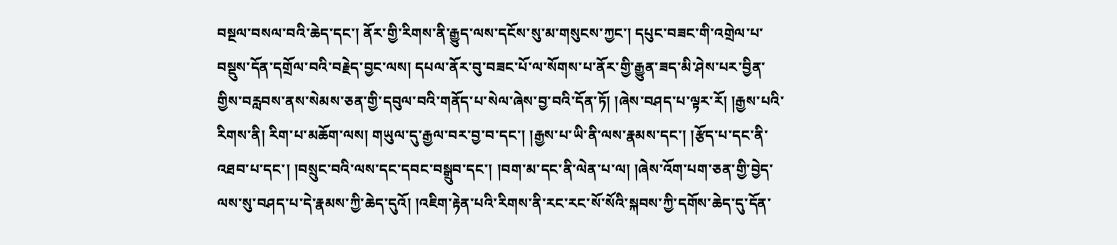བསྔལ་བསལ་བའི་ཆེད་དང་། ནོར་གྱི་རིགས་ནི་རྒྱུད་ལས་དངོས་སུ་མ་གསུངས་ཀྱང་། དཔུང་བཟང་གི་འགྲེལ་པ་བསྡུས་དོན་དགྲོལ་བའི་བརྗེད་བྱང་ལས། དཔལ་ནོར་བུ་བཟང་པོ་ལ་སོགས་པ་ནོར་གྱི་རྒྱུན་ཟད་མི་ཤེས་པར་བྱིན་གྱིས་བརླབས་ནས་སེམས་ཅན་གྱི་དབུལ་བའི་གནོད་པ་སེལ་ཞེས་བྱ་བའི་དོན་ཏོ། །ཞེས་བཤད་པ་ལྟར་རོ། །རྒྱས་པའི་རིགས་ནི། རིག་པ་མཆོག་ལས། གཡུལ་དུ་རྒྱལ་བར་བྱ་བ་དང་། །རྒྱས་པ་ཡི་ནི་ལས་རྣམས་དང་། །རྩོད་པ་དང་ནི་འཐབ་པ་དང་། །བསྲུང་བའི་ལས་དང་དབང་བསྒྲུབ་དང་། །བག་མ་དང་ནི་ལེན་པ་ལ། །ཞེས་འོག་པག་ཅན་གྱི་བྱེད་ལས་སུ་བཤད་པ་དེ་རྣམས་ཀྱི་ཆེད་དུའོ། །འཇིག་རྟེན་པའི་རིགས་ནི་རང་རང་སོ་སོའི་སྐབས་ཀྱི་དགོས་ཆེད་དུ་དོན་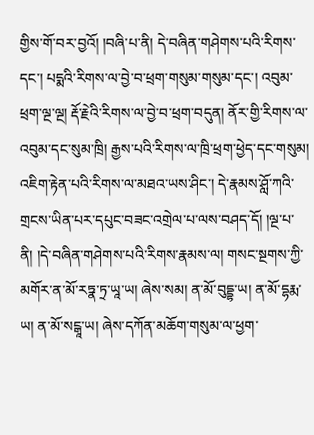གྱིས་གོ་བར་བྱའོ། །བཞི་པ་ནི། དེ་བཞིན་གཤེགས་པའི་རིགས་དང་། པདྨའི་རིགས་ལ་བྱེ་བ་ཕྲག་གསུམ་གསུམ་དང་། འབུམ་ཕྲག་ལྔ་ལྔ། རྡོ་རྗེའི་རིགས་ལ་བྱེ་བ་ཕྲག་བདུན། ནོར་གྱི་རིགས་ལ་འབུམ་དང་སུམ་ཁྲི། རྒྱས་པའི་རིགས་ལ་ཁྲི་ཕྲག་ཕྱེད་དང་གསུམ། འཇིག་རྟེན་པའི་རིགས་ལ་མཐའ་ཡས་ཤིང་། དེ་རྣམས་ཤློ་ཀའི་གྲངས་ཡིན་པར་དཔུང་བཟང་འགྲེལ་པ་ལས་བཤད་དོ། །ལྔ་པ་ནི། །དེ་བཞིན་གཤེགས་པའི་རིགས་རྣམས་ལ། གསང་སྔགས་ཀྱི་མགོར་ན་མོ་རཏྣ་ཏྲ་ཡཱ་ཡ། ཞེས་སམ། ན་མོ་བུདྡྷ་ཡ། ན་མོ་དྷརྨ་ཡ། ན་མོ་སངྒཱ་ཡ། ཞེས་དཀོན་མཆོག་གསུམ་ལ་ཕྱག་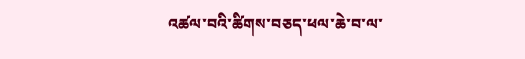འཚལ་བའི་ཚིགས་བཅད་ཕལ་ཆེ་བ་ལ་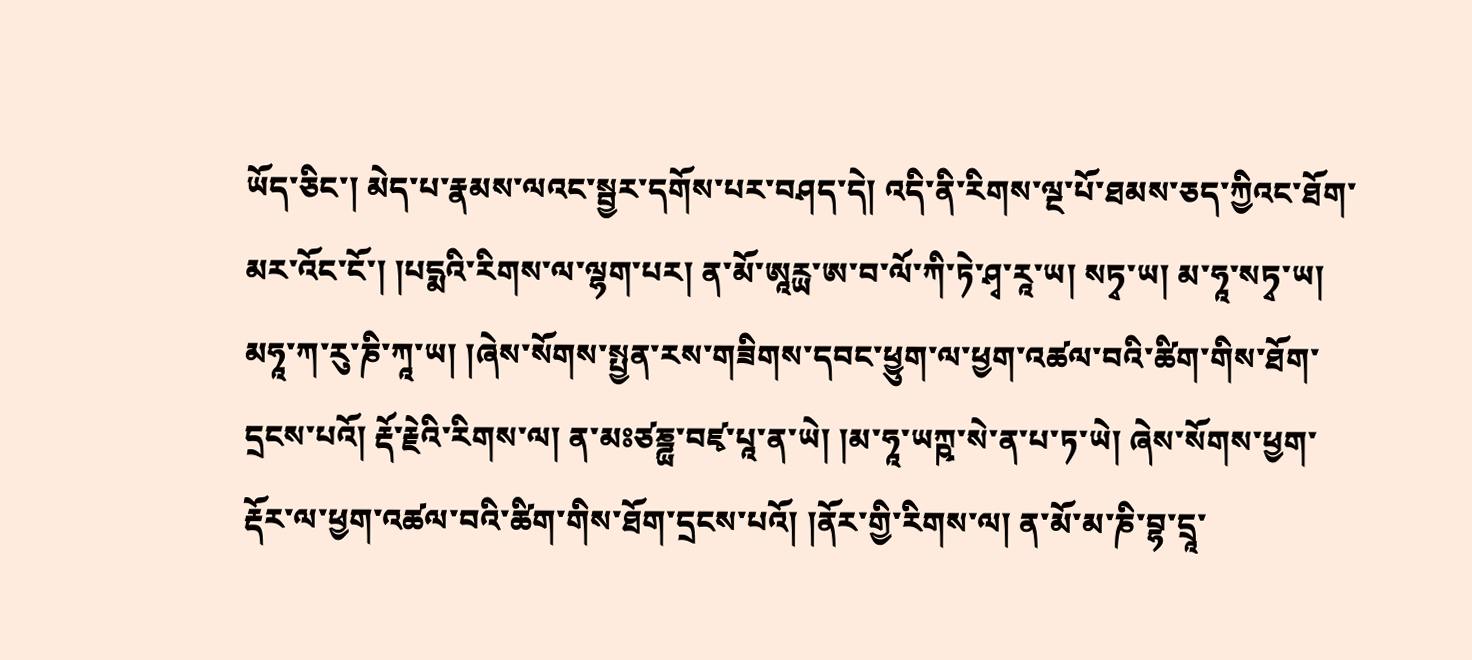ཡོད་ཅིང་། མེད་པ་རྣམས་ལའང་སྦྱར་དགོས་པར་བཤད་དེ། འདི་ནི་རིགས་ལྔ་པོ་ཐམས་ཅད་ཀྱིའང་ཐོག་མར་འོང་ངོ་། །པདྨའི་རིགས་ལ་ལྷག་པར། ན་མོ་ཨཱརྻ་ཨ་བ་ལོ་ཀི་ཏེ་ཤྭ་རཱ་ཡ། སཏྭ་ཡ། མ་ཧཱ་སཏྭ་ཡ། མཧཱ་ཀ་རུ་ཎི་ཀཱ་ཡ། །ཞེས་སོགས་སྤྱན་རས་གཟིགས་དབང་ཕྱུག་ལ་ཕྱག་འཚལ་བའི་ཚིག་གིས་ཐོག་དྲངས་པའོ། རྡོ་རྗེའི་རིགས་ལ། ན་མཿཙཎྜྻ་བཛྭ་པཱ་ན་ཡེ། །མ་ཧཱ་ཡཀྵ་སེ་ན་པ་ཏ་ཡེ། ཞེས་སོགས་ཕྱག་རྡོར་ལ་ཕྱག་འཚལ་བའི་ཚིག་གིས་ཐོག་དྲངས་པའོ། །ནོར་གྱི་རིགས་ལ། ན་མོ་མ་ཎི་བྷ་དྲཱ་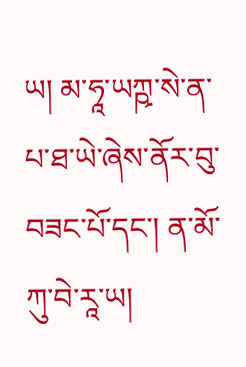ཡ། མ་ཧཱ་ཡཀྵ་སེ་ན་པ་ཐ་ཡེ་ཞེས་ནོར་བུ་བཟང་པོ་དང་། ན་མོ་ཀུ་བེ་རཱ་ཡ།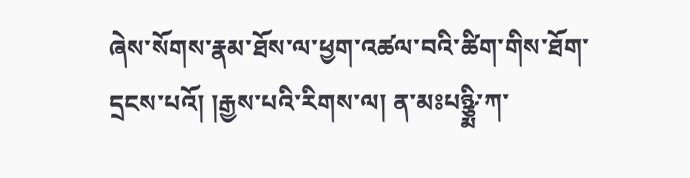ཞེས་སོགས་རྣམ་ཐོས་ལ་ཕྱག་འཚལ་བའི་ཚིག་གིས་ཐོག་དྲངས་པའོ། །རྒྱས་པའི་རིགས་ལ། ན་མཿཔཉྩྨི་ཀ་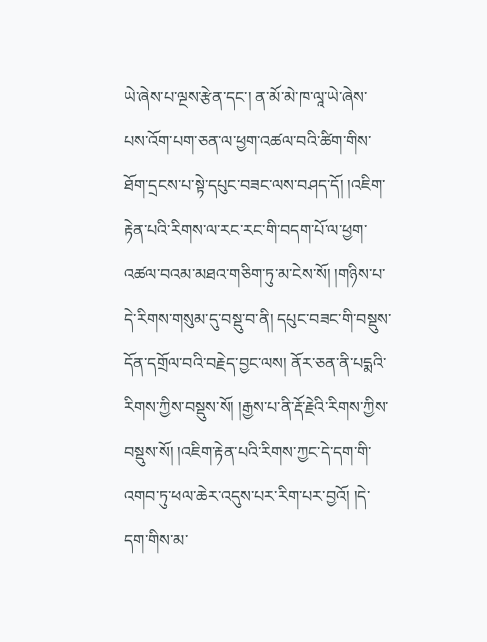ཡེ་ཞེས་པ་ལྔས་རྩེན་དང་། ན་མོ་མེ་ཁ་ལཱ་ཡེ་ཞེས་པས་འོག་པག་ཅན་ལ་ཕྱག་འཚལ་བའི་ཚིག་གིས་ཐོག་དྲངས་པ་སྟེ་དཔུང་བཟང་ལས་བཤད་དོ། །འཇིག་རྟེན་པའི་རིགས་ལ་རང་རང་གི་བདག་པོ་ལ་ཕྱག་འཚལ་བའམ་མཐའ་གཅིག་ཏུ་མ་ངེས་སོ། །གཉིས་པ་དེ་རིགས་གསུམ་དུ་བསྡུ་བ་ནི། དཔུང་བཟང་གི་བསྡུས་དོན་དགྲོལ་བའི་བརྗེད་བྱང་ལས། ནོར་ཅན་ནི་པདྨའི་རིགས་ཀྱིས་བསྡུས་སོ། །རྒྱས་པ་ནི་རྡོ་རྗེའི་རིགས་ཀྱིས་བསྡུས་སོ། །འཇིག་རྟེན་པའི་རིགས་ཀྱང་དེ་དག་གི་འགབ་ཏུ་ཕལ་ཆེར་འདུས་པར་རིག་པར་བྱའོ། །དེ་དག་གིས་མ་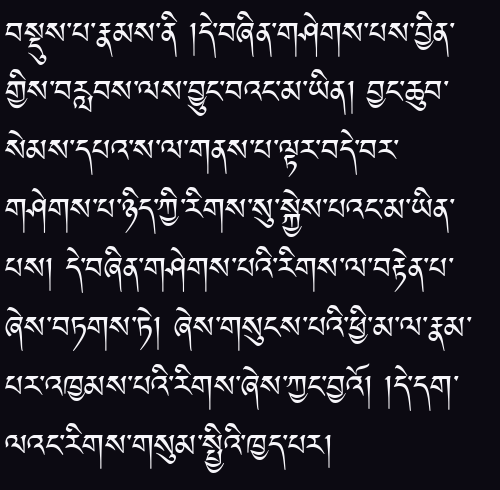བསྡུས་པ་རྣམས་ནི །དེ་བཞིན་གཤེགས་པས་བྱིན་གྱིས་བརླབས་ལས་བྱུང་བའང་མ་ཡིན། བྱང་ཆུབ་སེམས་དཔའ་ས་ལ་གནས་པ་ལྟར་བདེ་བར་གཤེགས་པ་ཉིད་ཀྱི་རིགས་སུ་སྐྱེས་པའང་མ་ཡིན་པས། དེ་བཞིན་གཤེགས་པའི་རིགས་ལ་བརྟེན་པ་ཞེས་བཏགས་ཏེ། ཞེས་གསུངས་པའི་ཕྱི་མ་ལ་རྣམ་པར་འཁྱམས་པའི་རིགས་ཞེས་ཀྱང་བྱའོ། །དེ་དག་ལའང་རིགས་གསུམ་སྤྱིའི་ཁྱད་པར།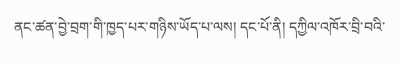ནང་ཚན་བྱེ་བྲག་གི་ཁྱད་པར་གཉིས་ཡོད་པ་ལས། དང་པོ་ནི། དཀྱིལ་འཁོར་བྲི་བའི་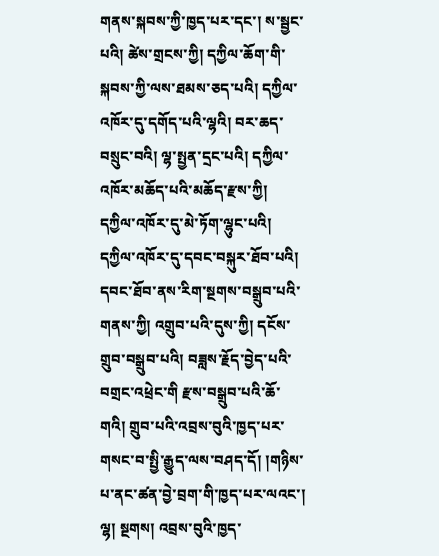གནས་སྐབས་ཀྱི་ཁྱད་པར་དང་། ས་སྦྱང་པའི། ཚེས་གྲངས་ཀྱི། དཀྱིལ་ཆོག་གི་སྐབས་ཀྱི་ལས་ཐམས་ཅད་པའི། དཀྱིལ་འཁོར་དུ་དགོད་པའི་ལྷའི། བར་ཆད་བསྲུང་བའི། ལྷ་སྤྱན་དྲང་པའི། དཀྱིལ་འཁོར་མཆོད་པའི་མཆོད་རྫས་ཀྱི། དཀྱིལ་འཁོར་དུ་མེ་ཏོག་ལྷུང་པའི། དཀྱིལ་འཁོར་དུ་དབང་བསྐུར་ཐོབ་པའི། དབང་ཐོབ་ནས་རིག་སྔགས་བསྒྲུབ་པའི་གནས་ཀྱི། འགྲུབ་པའི་དུས་ཀྱི། དངོས་གྲུབ་བསྒྲུབ་པའི། བཟླས་རྗོད་བྱེད་པའི་བགྲང་འཕྲེང་གི རྫས་བསྒྲུབ་པའི་ཆོ་གའི། གྲུབ་པའི་འབྲས་བུའི་ཁྱད་པར་གསང་བ་སྤྱི་རྒྱུད་ལས་བཤད་དོ། །གཉིས་པ་ནང་ཚན་བྱེ་བྲག་གི་ཁྱད་པར་ལའང་། ལྷ། སྔགས། འབྲས་བུའི་ཁྱད་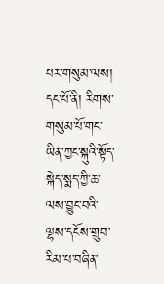པར་གསུམ་ལས། དང་པོ་ནི། རིགས་གསུམ་པོ་གང་ཡིན་ཀྱང་སྐུའི་སྟོད་སྐེད་སྨད་ཀྱི་ཆ་ལས་བྱུང་བའི་ལྷས་དངོས་གྲུབ་རིམ་པ་བཞིན་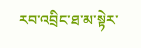རབ་འབྲིང་ཐ་མ་སྟེར་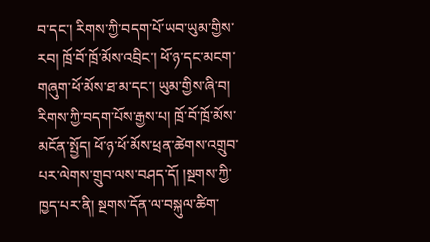བ་དང་། རིགས་ཀྱི་བདག་པོ་ཡབ་ཡུམ་གྱིས་རབ། ཁྲོ་བོ་ཁྲོ་མོས་འབྲིང་། ཕོ་ཉ་དང་མངག་གཞུག་ཕོ་མོས་ཐ་མ་དང་། ཡུམ་གྱིས་ཞི་བ། རིགས་ཀྱི་བདག་པོས་རྒྱས་པ། ཁྲོ་བོ་ཁྲོ་མོས་མངོན་སྤྱོད། ཕོ་ཉ་ཕོ་མོས་ཕྲན་ཚེགས་འགྲུབ་པར་ལེགས་གྲུབ་ལས་བཤད་དོ། །སྔགས་ཀྱི་ཁྱད་པར་ནི། སྔགས་དོན་ལ་བསྐུལ་ཚིག་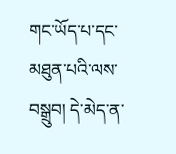གང་ཡོད་པ་དང་མཐུན་པའི་ལས་བསྒྲུབ། དེ་མེད་ན་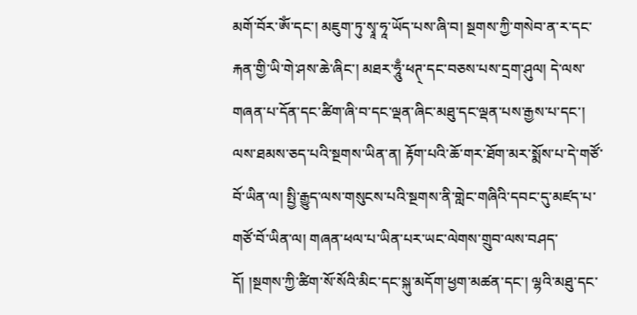མགོ་བོར་ཨོཾ་དང་། མཇུག་ཏུ་སྭཱ་ཧཱ་ཡོད་པས་ཞི་བ། སྔགས་ཀྱི་གསེབ་ན་ར་དང་རྐན་གྱི་ཡི་གེ་ཤས་ཆེ་ཞིང་། མཐར་ཧཱུྃ་ཕཊ྄་དང་བཅས་པས་དྲག་ཤུལ། དེ་ལས་གཞན་པ་དོན་དང་ཚིག་ཞི་བ་དང་ལྡན་ཞིང་མཐུ་དང་ལྡན་པས་རྒྱས་པ་དང་། ལས་ཐམས་ཅད་པའི་སྔགས་ཡིན་ན། རྟོག་པའི་ཆོ་གར་ཐོག་མར་སྨོས་པ་དེ་གཙོ་བོ་ཡིན་ལ། སྤྱི་རྒྱུད་ལས་གསུངས་པའི་སྔགས་ནི་གླེང་གཞིའི་དབང་དུ་མཛད་པ་གཙོ་བོ་ཡིན་ལ། གཞན་ཕལ་པ་ཡིན་པར་ཡང་ལེགས་གྲུབ་ལས་བཤད་དོ། །སྔགས་ཀྱི་ཚིག་སོ་སོའི་མིང་དང་སྐུ་མདོག་ཕྱག་མཚན་དང་། ལྷའི་མཐུ་དང་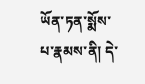ཡོན་ཏན་སྨོས་པ་རྣམས་ནི། དེ་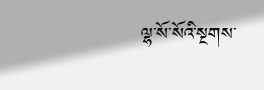ལྷ་སོ་སོའི་སྔགས་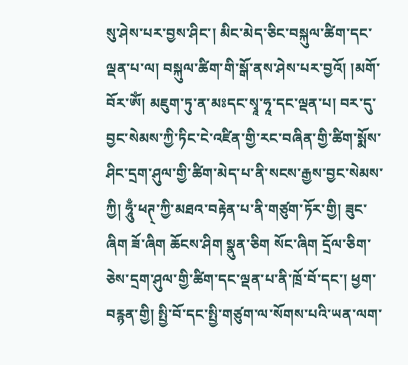སུ་ཤེས་པར་བྱས་ཤིང་། མིང་མེད་ཅིང་བསྐུལ་ཚིག་དང་ལྡན་པ་ལ། བསྐུལ་ཚིག་གི་སྒོ་ནས་ཤེས་པར་བྱའོ། །མགོ་བོར་ཨོཾ། མཇུག་ཏུ་ན་མཿདང་སྭཱ་ཧཱ་དང་ལྡན་པ། བར་དུ་བྱང་སེམས་ཀྱི་ཏིང་ངེ་འཛིན་གྱི་རང་བཞིན་གྱི་ཚིག་སྨོས་ཤིང་དྲག་ཤུལ་གྱི་ཚིག་མེད་པ་ནི་སངས་རྒྱས་བྱང་སེམས་ཀྱི། ཧཱུྃ་ཕཊ྄་ཀྱི་མཐའ་བརྟེན་པ་ནི་གཙུག་ཏོར་གྱི། ཟུང་ཞིག ཟོ་ཞིག ཆོངས་ཤིག སྣུན་ཅིག སོང་ཞིག དྲོལ་ཅིག་ཅེས་དྲག་ཤུལ་གྱི་ཚིག་དང་ལྡན་པ་ནི་ཁྲོ་བོ་དང་། ཕྱག་བརྙན་གྱི། སྤྱི་བོ་དང་སྤྱི་གཙུག་ལ་སོགས་པའི་ཡན་ལག་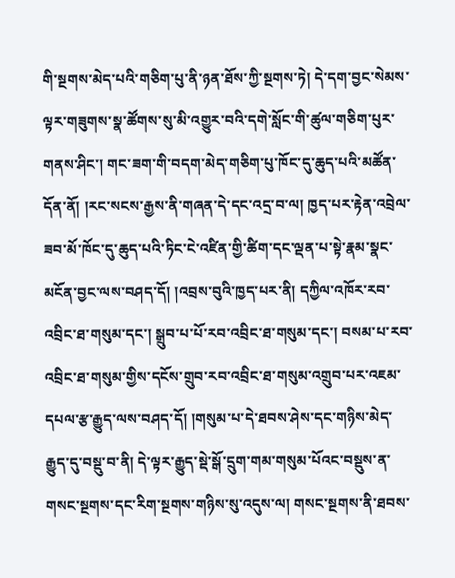གི་སྔགས་མེད་པའི་གཅིག་པུ་ནི་ཉན་ཐོས་ཀྱི་སྔགས་ཏེ། དེ་དག་བྱང་སེམས་ལྟར་གཟུགས་སྣ་ཚོགས་སུ་མི་འགྱུར་བའི་དགེ་སློང་གི་ཚུལ་གཅིག་པུར་གནས་ཤིང་། གང་ཟག་གི་བདག་མེད་གཅིག་པུ་ཁོང་དུ་ཆུད་པའི་མཚོན་དོན་ནོ། །རང་སངས་རྒྱས་ནི་གཞན་དེ་དང་འདྲ་བ་ལ། ཁྱད་པར་རྟེན་འབྲེལ་ཟབ་མོ་ཁོང་དུ་ཆུད་པའི་ཏིང་ངེ་འཛིན་གྱི་ཚིག་དང་ལྡན་པ་སྟེ་རྣམ་སྣང་མངོན་བྱང་ལས་བཤད་དོ། །འབྲས་བུའི་ཁྱད་པར་ནི། དཀྱིལ་འཁོར་རབ་འབྲིང་ཐ་གསུམ་དང་། སྒྲུབ་པ་པོ་རབ་འབྲིང་ཐ་གསུམ་དང་། བསམ་པ་རབ་འབྲིང་ཐ་གསུམ་གྱིས་དངོས་གྲུབ་རབ་འབྲིང་ཐ་གསུམ་འགྲུབ་པར་འཇམ་དཔལ་རྩ་རྒྱུད་ལས་བཤད་དོ། །གསུམ་པ་དེ་ཐབས་ཤེས་དང་གཉིས་མེད་རྒྱུད་དུ་བསྡུ་བ་ནི། དེ་ལྟར་རྒྱུད་སྡེ་སྒོ་དྲུག་གམ་གསུམ་པོའང་བསྡུས་ན་གསང་སྔགས་དང་རིག་སྔགས་གཉིས་སུ་འདུས་ལ། གསང་སྔགས་ནི་ཐབས་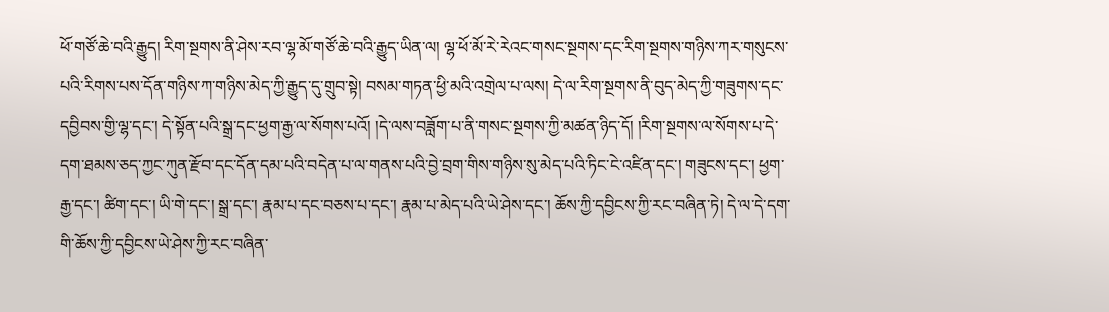ཕོ་གཙོ་ཆེ་བའི་རྒྱུད། རིག་སྔགས་ནི་ཤེས་རབ་ལྷ་མོ་གཙོ་ཆེ་བའི་རྒྱུད་ཡིན་ལ། ལྷ་ཕོ་མོ་རེ་རེའང་གསང་སྔགས་དང་རིག་སྔགས་གཉིས་ཀར་གསུངས་པའི་རིགས་པས་དོན་གཉིས་ཀ་གཉིས་མེད་ཀྱི་རྒྱུད་དུ་གྲུབ་སྟེ། བསམ་གཏན་ཕྱི་མའི་འགྲེལ་པ་ལས། དེ་ལ་རིག་སྔགས་ནི་བུད་མེད་ཀྱི་གཟུགས་དང་དབྱིབས་གྱི་ལྷ་དང་། དེ་སྟོན་པའི་སྒྲ་དང་ཕྱག་རྒྱ་ལ་སོགས་པའོ། །དེ་ལས་བཟློག་པ་ནི་གསང་སྔགས་ཀྱི་མཚན་ཉིད་དོ། །རིག་སྔགས་ལ་སོགས་པ་དེ་དག་ཐམས་ཅད་ཀྱང་ཀུན་རྫོབ་དང་དོན་དམ་པའི་བདེན་པ་ལ་གནས་པའི་བྱེ་བྲག་གིས་གཉིས་སུ་མེད་པའི་ཏིང་ངེ་འཛིན་དང་། གཟུངས་དང་། ཕྱག་རྒྱ་དང་། ཚིག་དང་། ཡི་གེ་དང་། སྒྲ་དང་། རྣམ་པ་དང་བཅས་པ་དང་། རྣམ་པ་མེད་པའི་ཡེ་ཤེས་དང་། ཆོས་ཀྱི་དབྱིངས་ཀྱི་རང་བཞིན་ཏེ། དེ་ལ་དེ་དག་གི་ཆོས་ཀྱི་དབྱིངས་ཡེ་ཤེས་ཀྱི་རང་བཞིན་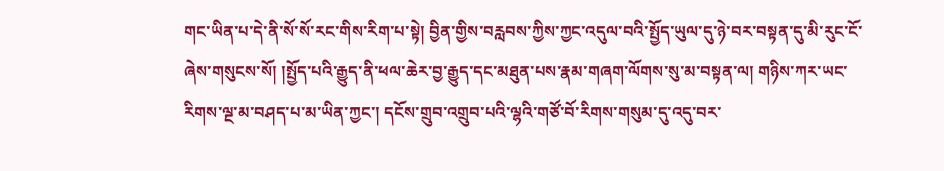གང་ཡིན་པ་དེ་ནི་སོ་སོ་རང་གིས་རིག་པ་སྟེ། བྱིན་གྱིས་བརླབས་ཀྱིས་ཀྱང་འདུལ་བའི་སྤྱོད་ཡུལ་དུ་ཉེ་བར་བསྟན་དུ་མི་རུང་ངོ་ཞེས་གསུངས་སོ། །སྤྱོད་པའི་རྒྱུད་ནི་ཕལ་ཆེར་བྱ་རྒྱུད་དང་མཐུན་པས་རྣམ་གཞག་ལོགས་སུ་མ་བསྟན་ལ། གཉིས་ཀར་ཡང་རིགས་ལྔ་མ་བཤད་པ་མ་ཡིན་ཀྱང་། དངོས་གྲུབ་འགྲུབ་པའི་ལྷའི་གཙོ་བོ་རིགས་གསུམ་དུ་འདུ་བར་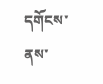དགོངས་ནས་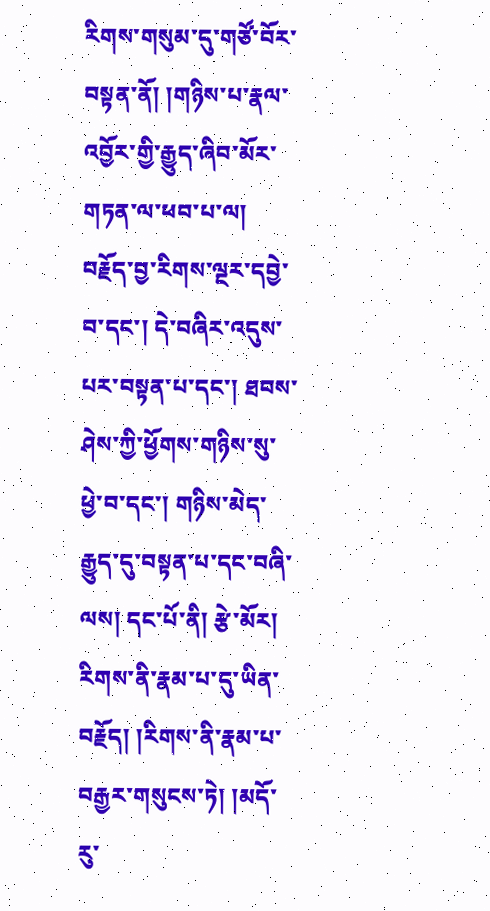རིགས་གསུམ་དུ་གཙོ་བོར་བསྟན་ནོ། །གཉིས་པ་རྣལ་འབྱོར་གྱི་རྒྱུད་ཞིབ་མོར་གཏན་ལ་ཕབ་པ་ལ། བརྗོད་བྱ་རིགས་ལྔར་དབྱེ་བ་དང་། དེ་བཞིར་འདུས་པར་བསྟན་པ་དང་། ཐབས་ཤེས་ཀྱི་ཕྱོགས་གཉིས་སུ་ཕྱེ་བ་དང་། གཉིས་མེད་རྒྱུད་དུ་བསྟན་པ་དང་བཞི་ལས། དང་པོ་ནི། རྩེ་མོར། རིགས་ནི་རྣམ་པ་དུ་ཡིན་བརྗོད། །རིགས་ནི་རྣམ་པ་བརྒྱར་གསུངས་ཏེ། །མདོ་རུ་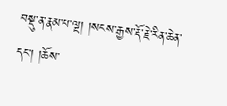བསྡུ་ན་རྣམ་པ་ལྔ། །སངས་རྒྱས་རྡོ་རྗེ་རིན་ཆེན་དང་། །ཆོས་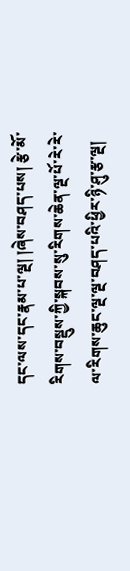དང་ལས་དང་རྣམ་པ་ལྔ། །ཞེས་བཤད་པས། རྩེ་མོ་རིགས་བསྡུས་ཀྱི་སྐབས་སུ་རིགས་ཆེན་ལྔ་པོ་རེ་རེ་ལ་རིགས་ཆུང་ལྔ་ལྔ་བཤད་པའི་ཕྱིར་ཉི་ཤུ་རྩ་ལྔ།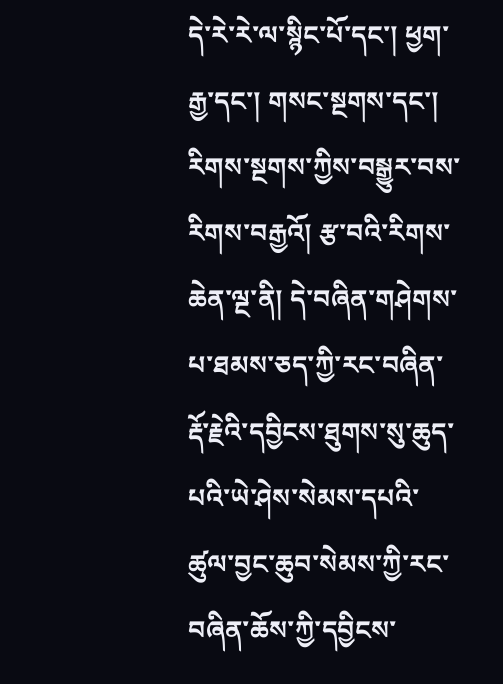དེ་རེ་རེ་ལ་སྙིང་པོ་དང་། ཕྱག་རྒྱ་དང་། གསང་སྔགས་དང་། རིགས་སྔགས་ཀྱིས་བསྒྱུར་བས་རིགས་བརྒྱའོ། རྩ་བའི་རིགས་ཆེན་ལྔ་ནི། དེ་བཞིན་གཤེགས་པ་ཐམས་ཅད་ཀྱི་རང་བཞིན་རྡོ་རྗེའི་དབྱིངས་ཐུགས་སུ་ཆུད་པའི་ཡེ་ཤེས་སེམས་དཔའི་ཚུལ་བྱང་ཆུབ་སེམས་ཀྱི་རང་བཞིན་ཆོས་ཀྱི་དབྱིངས་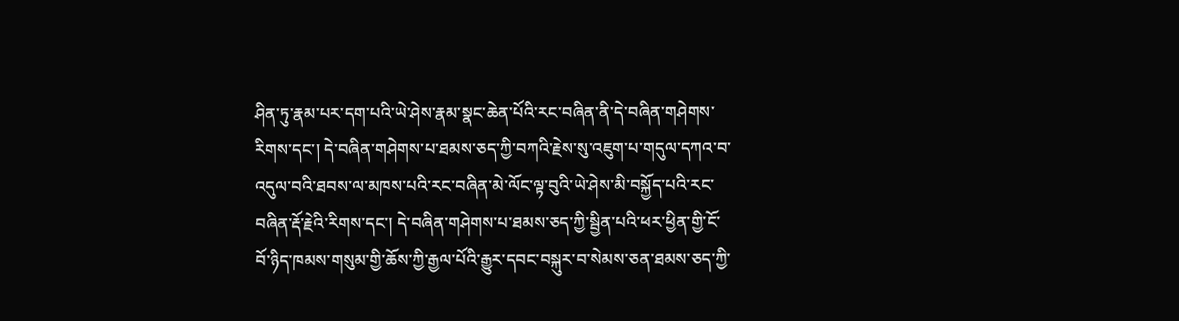ཤིན་ཏུ་རྣམ་པར་དག་པའི་ཡེ་ཤེས་རྣམ་སྣང་ཆེན་པོའི་རང་བཞིན་ནི་དེ་བཞིན་གཤེགས་རིགས་དང་། དེ་བཞིན་གཤེགས་པ་ཐམས་ཅད་ཀྱི་བཀའི་རྗེས་སུ་འཇུག་པ་གདུལ་དཀའ་བ་འདུལ་བའི་ཐབས་ལ་མཁས་པའི་རང་བཞིན་མེ་ལོང་ལྟ་བུའི་ཡེ་ཤེས་མི་བསྐྱོད་པའི་རང་བཞིན་རྡོ་རྗེའི་རིགས་དང་། དེ་བཞིན་གཤེགས་པ་ཐམས་ཅད་ཀྱི་སྦྱིན་པའི་ཕར་ཕྱིན་གྱི་ངོ་བོ་ཉིད་ཁམས་གསུམ་གྱི་ཆོས་ཀྱི་རྒྱལ་པོའི་རྒྱུར་དབང་བསྐུར་བ་སེམས་ཅན་ཐམས་ཅད་ཀྱི་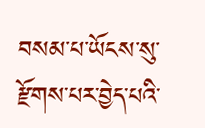བསམ་པ་ཡོངས་སུ་རྫོགས་པར་བྱེད་པའི་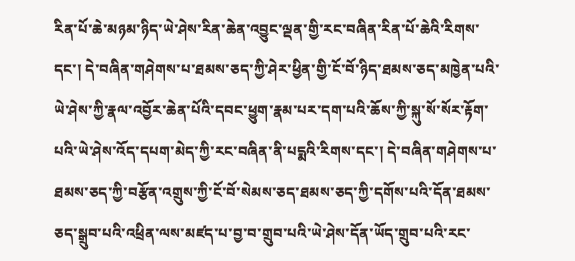རིན་པོ་ཆེ་མཉམ་ཉིད་ཡེ་ཤེས་རིན་ཆེན་འབྱུང་ལྡན་གྱི་རང་བཞིན་རིན་པོ་ཆེའི་རིགས་དང་། དེ་བཞིན་གཤེགས་པ་ཐམས་ཅད་ཀྱི་ཤེར་ཕྱིན་གྱི་ངོ་བོ་ཉིད་ཐམས་ཅད་མཁྱེན་པའི་ཡེ་ཤེས་ཀྱི་རྣལ་འབྱོར་ཆེན་པོའི་དབང་ཕྱུག་རྣམ་པར་དག་པའི་ཆོས་ཀྱི་སྐུ་སོ་སོར་རྟོག་པའི་ཡེ་ཤེས་འོད་དཔག་མེད་ཀྱི་རང་བཞིན་ནི་པདྨའི་རིགས་དང་། དེ་བཞིན་གཤེགས་པ་ཐམས་ཅད་ཀྱི་བརྩོན་འགྲུས་ཀྱི་ངོ་བོ་སེམས་ཅད་ཐམས་ཅད་ཀྱི་དགོས་པའི་དོན་ཐམས་ཅད་སྒྲུབ་པའི་འཕྲིན་ལས་མཛད་པ་བྱ་བ་གྲུབ་པའི་ཡེ་ཤེས་དོན་ཡོད་གྲུབ་པའི་རང་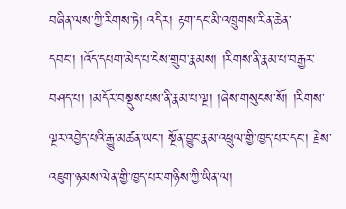བཞིན་ལས་ཀྱི་རིགས་ཏེ། འདིར། རྟག་དང་མི་འཁྲུགས་རིན་ཆེན་དབང་། །འོད་དཔག་མེད་པ་ངེས་གྲུབ་རྣམས། །རིགས་ནི་རྣམ་པ་བརྒྱར་བཤད་པ། །མདོར་བསྡུས་པས་ནི་རྣམ་པ་ལྔ། །ཞེས་གསུངས་སོ། །རིགས་ལྔར་འབྱེད་པའི་རྒྱུ་མཚན་ཡང་། སྔོན་བྱུང་རྣམ་འཕྲུལ་གྱི་ཁྱད་པར་དང་། རྗེས་འཇུག་ཉམས་ལེན་གྱི་ཁྱད་པར་གཉིས་ཀྱི་ཡིན་ལ།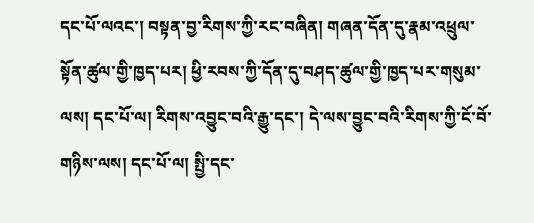དང་པོ་ལའང་། བསྟན་བྱ་རིགས་ཀྱི་རང་བཞིན། གཞན་དོན་དུ་རྣམ་འཕྲུལ་སྟོན་ཚུལ་གྱི་ཁྱད་པར། ཕྱི་རབས་ཀྱི་དོན་དུ་བཤད་ཚུལ་གྱི་ཁྱད་པར་གསུམ་ལས། དང་པོ་ལ། རིགས་འབྱུང་བའི་རྒྱུ་དང་། དེ་ལས་བྱུང་བའི་རིགས་ཀྱི་ངོ་བོ་གཉིས་ལས། དང་པོ་ལ། སྤྱི་དང་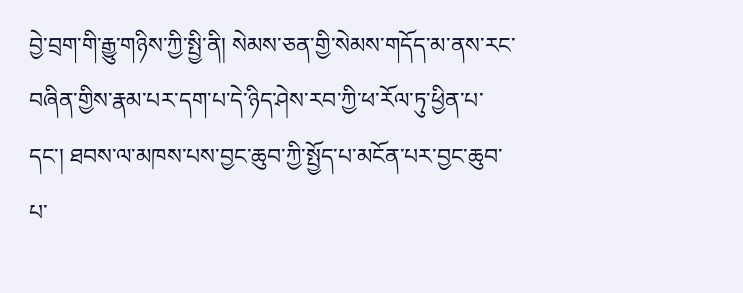བྱེ་བྲག་གི་རྒྱུ་གཉིས་ཀྱི་སྤྱི་ནི། སེམས་ཅན་གྱི་སེམས་གདོད་མ་ནས་རང་བཞིན་གྱིས་རྣམ་པར་དག་པ་དེ་ཉིད་ཤེས་རབ་ཀྱི་ཕ་རོལ་ཏུ་ཕྱིན་པ་དང་། ཐབས་ལ་མཁས་པས་བྱང་ཆུབ་ཀྱི་སྤྱོད་པ་མངོན་པར་བྱང་ཆུབ་པ་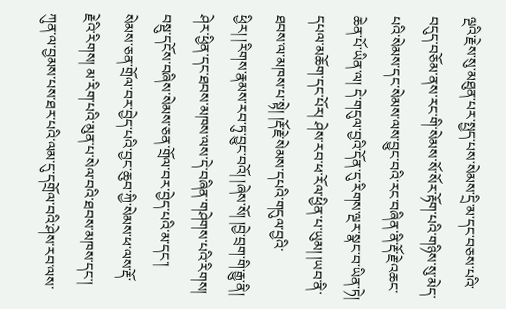ལྔའི་རྗེས་སུ་མཐུན་པར་སྤྱད་པས་སེམས་དྲི་མ་དང་བཅས་པའི་བདུད་བཅོམ་ནས་རང་གི་སེམས་སོ་སོར་རྟོག་པའི་གཉིས་སུ་མེད་པའི་སེམས་དང་སེམས་ལས་བྱུང་བའི་རང་བཞིན་ནི་རྡོ་རྗེ་འཆང་ཆེན་པོ་ཡིན་ལ། དེ་གདུལ་བྱའི་དོན་དུ་རིགས་ལྔར་སྣང་བ་ཡིན་ཏེ། དཔལ་མཆོག་དང་པོར། ཤེས་རབ་ཕ་རོལ་ཕྱིན་པ་ཡུམ། །ཡབ་ནི་ཐབས་ལ་མཁས་པ་སྟེ། །རྡོ་རྗེ་སེམས་དཔའི་གདུལ་བྱའི་ཕྱིར། །རིགས་རྣམས་རབ་ཏུ་བྱུང་བའོ། །ཞེས་སོ། །བྱེ་བྲག་གི་རྒྱུ་ནི། ཤེར་ཕྱིན་དང་ཐབས་མཁས་ལས་དེ་བཞིན་གཤེགས་པའི་རིགས། བསྡུ་དངོས་བཞིས་སེམས་ཅན་གྲོལ་བར་བྱེད་པའི་མ་དང་། སེམས་ཅན་གྲོལ་བར་བྱེད་པའི་བྱང་ཆུབ་ཀྱི་སེམས་ཕ་ལས་རྡོ་རྗེའི་རིགས། མ་རིག་པའི་མུན་པ་སེལ་བའི་ཐབས་མཁས་དང་། ཀུན་ལ་བྱམས་པས་ཐར་པའི་ལམ་དུ་དགྲོལ་བའི་ཤེས་རབ་ལས་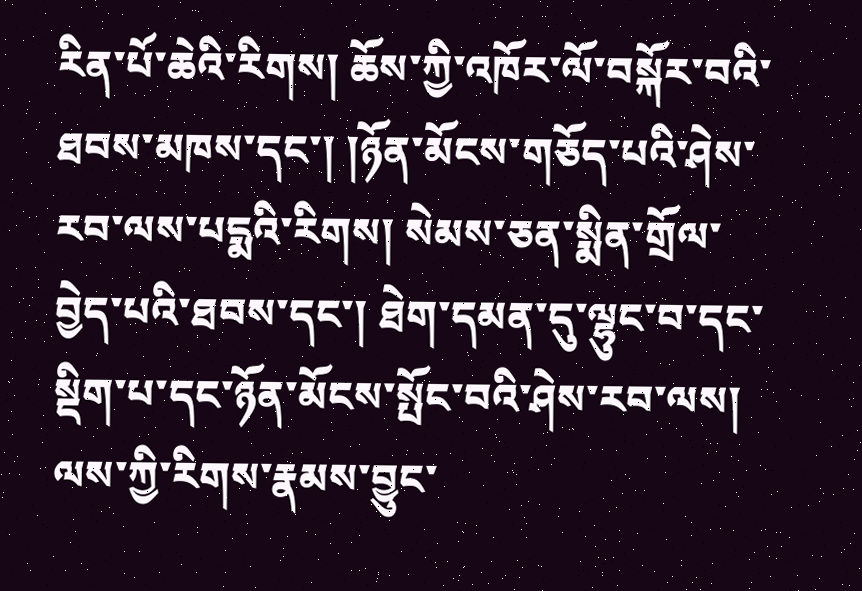རིན་པོ་ཆེའི་རིགས། ཆོས་ཀྱི་འཁོར་ལོ་བསྐོར་བའི་ཐབས་མཁས་དང་། །ཉོན་མོངས་གཅོད་པའི་ཤེས་རབ་ལས་པདྨའི་རིགས། སེམས་ཅན་སྨིན་གྲོལ་བྱེད་པའི་ཐབས་དང་། ཐེག་དམན་དུ་ལྷུང་བ་དང་སྡིག་པ་དང་ཉོན་མོངས་སྤོང་བའི་ཤེས་རབ་ལས། ལས་ཀྱི་རིགས་རྣམས་བྱུང་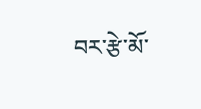བར་རྩེ་མོ་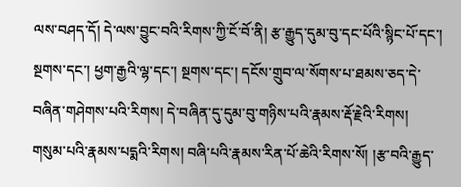ལས་བཤད་དོ། དེ་ལས་བྱུང་བའི་རིགས་ཀྱི་ངོ་བོ་ནི། རྩ་རྒྱུད་དུམ་བུ་དང་པོའི་སྙིང་པོ་དང་། སྔགས་དང་། ཕྱག་རྒྱའི་ལྷ་དང་། སྔགས་དང་། དངོས་གྲུབ་ལ་སོགས་པ་ཐམས་ཅད་དེ་བཞིན་གཤེགས་པའི་རིགས། དེ་བཞིན་དུ་དུམ་བུ་གཉིས་པའི་རྣམས་རྡོ་རྗེའི་རིགས། གསུམ་པའི་རྣམས་པདྨའི་རིགས། བཞི་པའི་རྣམས་རིན་པོ་ཆེའི་རིགས་སོ། །རྩ་བའི་རྒྱུད་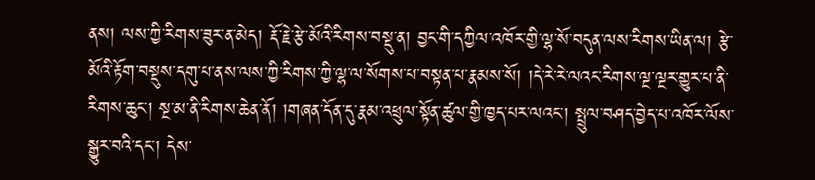ནས། ལས་ཀྱི་རིགས་ཟུར་ན་མེད། རྡོ་རྗེ་རྩེ་མོའི་རིགས་བསྡུ་ན། བྱང་གི་དཀྱིལ་འཁོར་གྱི་ལྷ་སོ་བདུན་ལས་རིགས་ཡིན་ལ། རྩེ་མོའི་རྟོག་བསྡུས་དགུ་པ་ནས་ལས་ཀྱི་རིགས་ཀྱི་ལྷ་ལ་སོགས་པ་བསྟན་པ་རྣམས་སོ། །དེ་རེ་རེ་ལའང་རིགས་ལྔ་ལྔར་གྱུར་པ་ནི་རིགས་ཆུང་། སྔ་མ་ནི་རིགས་ཆེན་ནོ། །གཞན་དོན་དུ་རྣམ་འཕྲུལ་སྟོན་ཚུལ་གྱི་ཁྱད་པར་ལའང་། སྤྲུལ་བཤད་བྱེད་པ་འཁོར་ལོས་སྒྱུར་བའི་དང་། དེས་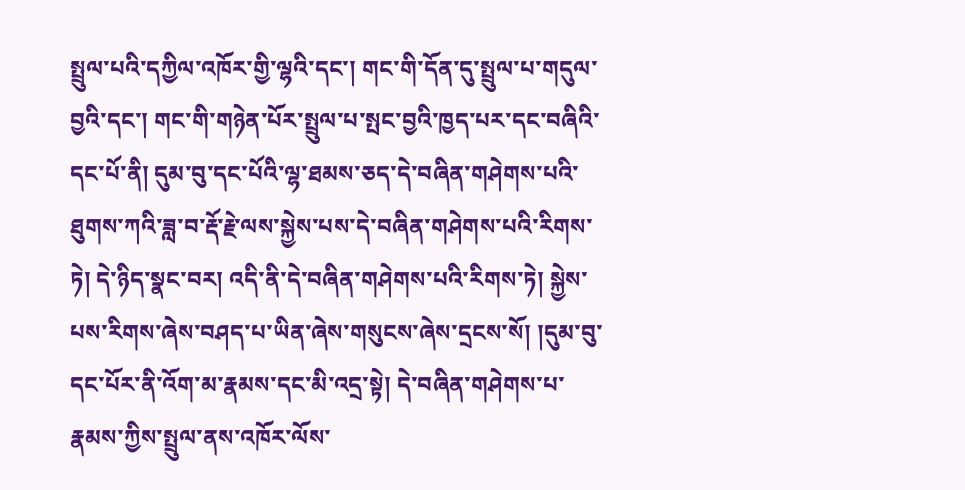སྤྲུལ་པའི་དཀྱིལ་འཁོར་གྱི་ལྷའི་དང་། གང་གི་དོན་དུ་སྤྲུལ་པ་གདུལ་བྱའི་དང་། གང་གི་གཉེན་པོར་སྤྲུལ་པ་སྤང་བྱའི་ཁྱད་པར་དང་བཞིའི་དང་པོ་ནི། དུམ་བུ་དང་པོའི་ལྷ་ཐམས་ཅད་དེ་བཞིན་གཤེགས་པའི་ཐུགས་ཀའི་ཟླ་བ་རྡོ་རྗེ་ལས་སྐྱེས་པས་དེ་བཞིན་གཤེགས་པའི་རིགས་ཏེ། དེ་ཉིད་སྣང་བར། འདི་ནི་དེ་བཞིན་གཤེགས་པའི་རིགས་ཏེ། སྐྱེས་པས་རིགས་ཞེས་བཤད་པ་ཡིན་ཞེས་གསུངས་ཞེས་དྲངས་སོ། །དུམ་བུ་དང་པོར་ནི་འོག་མ་རྣམས་དང་མི་འདྲ་སྟེ། དེ་བཞིན་གཤེགས་པ་རྣམས་ཀྱིས་སྤྲུལ་ནས་འཁོར་ལོས་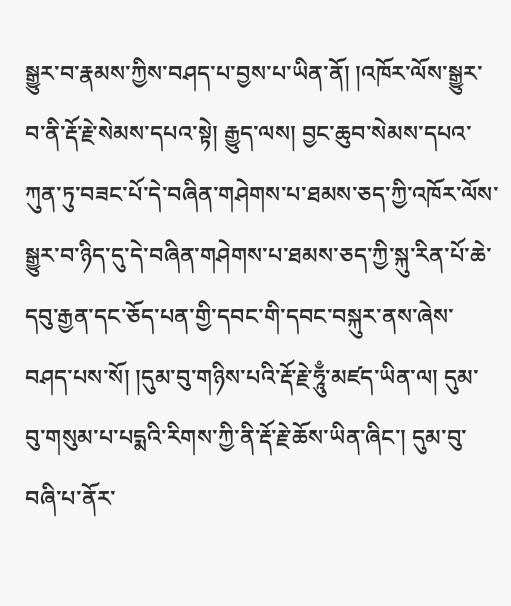སྒྱུར་བ་རྣམས་ཀྱིས་བཤད་པ་བྱས་པ་ཡིན་ནོ། །འཁོར་ལོས་སྒྱུར་བ་ནི་རྡོ་རྗེ་སེམས་དཔའ་སྟེ། རྒྱུད་ལས། བྱང་ཆུབ་སེམས་དཔའ་ཀུན་ཏུ་བཟང་པོ་དེ་བཞིན་གཤེགས་པ་ཐམས་ཅད་ཀྱི་འཁོར་ལོས་སྒྱུར་བ་ཉིད་དུ་དེ་བཞིན་གཤེགས་པ་ཐམས་ཅད་ཀྱི་སྐུ་རིན་པོ་ཆེ་དབུ་རྒྱན་དང་ཅོད་པན་གྱི་དབང་གི་དབང་བསྐུར་ནས་ཞེས་བཤད་པས་སོ། །དུམ་བུ་གཉིས་པའི་རྡོ་རྗེ་ཧཱུྃ་མཛད་ཡིན་ལ། དུམ་བུ་གསུམ་པ་པདྨའི་རིགས་ཀྱི་ནི་རྡོ་རྗེ་ཆོས་ཡིན་ཞིང་། དུམ་བུ་བཞི་པ་ནོར་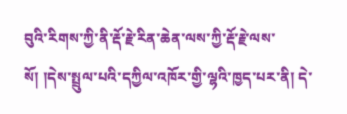བུའི་རིགས་ཀྱི་ནི་རྡོ་རྗེ་རིན་ཆེན་ལས་ཀྱི་རྡོ་རྗེ་ལས་སོ། །དེས་སྤྲུལ་པའི་དཀྱིལ་འཁོར་གྱི་ལྷའི་ཁྱད་པར་ནི། དེ་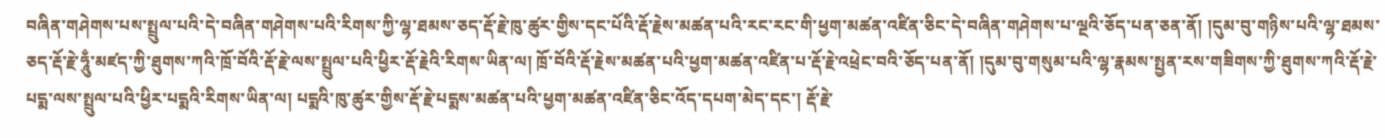བཞིན་གཤེགས་པས་སྤྲུལ་པའི་དེ་བཞིན་གཤེགས་པའི་རིགས་ཀྱི་ལྷ་ཐམས་ཅད་རྡོ་རྗེ་ཁུ་ཚུར་གྱིས་དང་པོའི་རྡོ་རྗེས་མཚན་པའི་རང་རང་གི་ཕྱག་མཚན་འཛིན་ཅིང་དེ་བཞིན་གཤེགས་པ་ལྔའི་ཅོད་པན་ཅན་ནོ། །དུམ་བུ་གཉིས་པའི་ལྷ་ཐམས་ཅད་རྡོ་རྗེ་ཧཱུྃ་མཛད་ཀྱི་ཐུགས་ཀའི་ཁྲོ་བོའི་རྡོ་རྗེ་ལས་སྤྲུལ་པའི་ཕྱིར་རྡོ་རྗེའི་རིགས་ཡིན་ལ། ཁྲོ་བོའི་རྡོ་རྗེས་མཚན་པའི་ཕྱག་མཚན་འཛིན་པ་རྡོ་རྗེ་འཕྲེང་བའི་ཅོད་པན་ནོ། །དུམ་བུ་གསུམ་པའི་ལྷ་རྣམས་སྤྱན་རས་གཟིགས་ཀྱི་ཐུགས་ཀའི་རྡོ་རྗེ་པདྨ་ལས་སྤྲུལ་པའི་ཕྱིར་པདྨའི་རིགས་ཡིན་ལ། པདྨའི་ཁུ་ཚུར་གྱིས་རྡོ་རྗེ་པདྨས་མཚན་པའི་ཕྱག་མཚན་འཛིན་ཅིང་འོད་དཔག་མེད་དང་། རྡོ་རྗེ་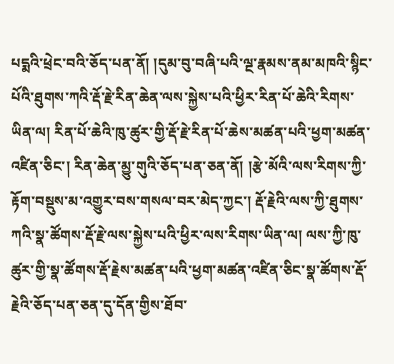པདྨའི་ཕྲེང་བའི་ཅོད་པན་ནོ། །དུམ་བུ་བཞི་པའི་ལྔ་རྣམས་ནམ་མཁའི་སྙིང་པོའི་ཐུགས་ཀའི་རྡོ་རྗེ་རིན་ཆེན་ལས་སྐྱེས་པའི་ཕྱིར་རིན་པོ་ཆེའི་རིགས་ཡིན་ལ། རིན་པོ་ཆེའི་ཁུ་ཚུར་གྱི་རྡོ་རྗེ་རིན་པོ་ཆེས་མཚན་པའི་ཕྱག་མཚན་འཛིན་ཅིང་། རིན་ཆེན་མྱུ་གུའི་ཅོད་པན་ཅན་ནོ། །རྩེ་མོའི་ལས་རིགས་ཀྱི་རྟོག་བསྡུས་མ་འགྱུར་བས་གསལ་བར་མེད་ཀྱང་། རྡོ་རྗེའི་ལས་ཀྱི་ཐུགས་ཀའི་སྣ་ཚོགས་རྡོ་རྗེ་ལས་སྐྱེས་པའི་ཕྱིར་ལས་རིགས་ཡིན་ལ། ལས་ཀྱི་ཁུ་ཚུར་གྱི་སྣ་ཚོགས་རྡོ་རྗེས་མཚན་པའི་ཕྱག་མཚན་འཛིན་ཅིང་སྣ་ཚོགས་རྡོ་རྗེའི་ཅོད་པན་ཅན་དུ་དོན་གྱིས་ཐོབ་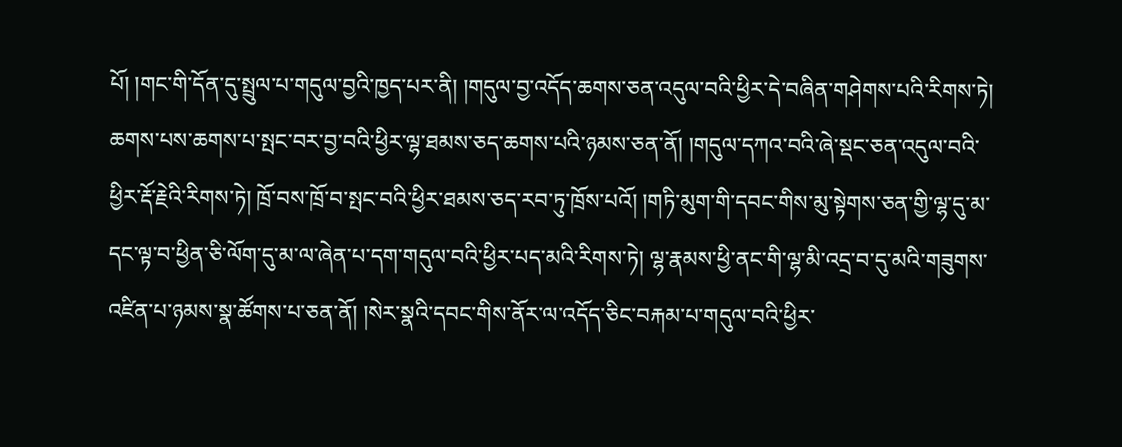པོ། །གང་གི་དོན་དུ་སྤྲུལ་པ་གདུལ་བྱའི་ཁྱད་པར་ནི། །གདུལ་བྱ་འདོད་ཆགས་ཅན་འདུལ་བའི་ཕྱིར་དེ་བཞིན་གཤེགས་པའི་རིགས་ཏེ། ཆགས་པས་ཆགས་པ་སྤང་བར་བྱ་བའི་ཕྱིར་ལྷ་ཐམས་ཅད་ཆགས་པའི་ཉམས་ཅན་ནོ། །གདུལ་དཀའ་བའི་ཞེ་སྡང་ཅན་འདུལ་བའི་ཕྱིར་རྡོ་རྗེའི་རིགས་ཏེ། ཁྲོ་བས་ཁྲོ་བ་སྤང་བའི་ཕྱིར་ཐམས་ཅད་རབ་ཏུ་ཁྲོས་པའོ། །གཏི་མུག་གི་དབང་གིས་མུ་སྟེགས་ཅན་གྱི་ལྷ་དུ་མ་དང་ལྟ་བ་ཕྱིན་ཅི་ལོག་དུ་མ་ལ་ཞེན་པ་དག་གདུལ་བའི་ཕྱིར་པད་མའི་རིགས་ཏེ། ལྷ་རྣམས་ཕྱི་ནང་གི་ལྷ་མི་འདྲ་བ་དུ་མའི་གཟུགས་འཛིན་པ་ཉམས་སྣ་ཚོགས་པ་ཅན་ནོ། །སེར་སྣའི་དབང་གིས་ནོར་ལ་འདོད་ཅིང་བརྐམ་པ་གདུལ་བའི་ཕྱིར་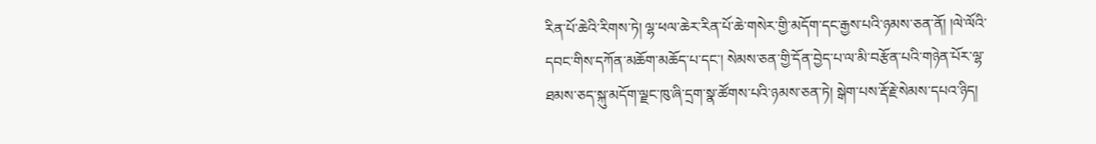རིན་པོ་ཆེའི་རིགས་ཏེ། ལྷ་ཕལ་ཆེར་རིན་པོ་ཆེ་གསེར་གྱི་མདོག་དང་རྒྱས་པའི་ཉམས་ཅན་ནོ། །ལེ་ལོའི་དབང་གིས་དཀོན་མཆོག་མཆོད་པ་དང་། སེམས་ཅན་གྱི་དོན་བྱེད་པ་ལ་མི་བརྩོན་པའི་གཉེན་པོར་ལྷ་ཐམས་ཅད་སྐུ་མདོག་ལྗང་ཁུ་ཞི་དྲག་སྣ་ཚོགས་པའི་ཉམས་ཅན་ཏེ། སྒེག་པས་རྡོ་རྗེ་སེམས་དཔའ་ཉིད།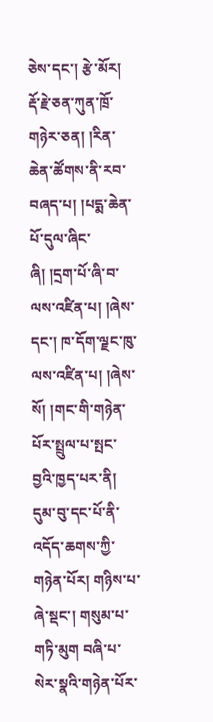ཅེས་དང་། རྩེ་མོར། རྡོ་རྗེ་ཅན་ཀུན་ཁྲོ་གཉེར་ཅན། །རིན་ཆེན་ཚོགས་ནི་རབ་བཞད་པ། །པདྨ་ཆེན་པོ་དུལ་ཞིང་ཞི། །དྲག་པོ་ཞི་བ་ལས་འཛིན་པ། །ཞེས་དང་། ཁ་དོག་ལྗང་ཁུ་ལས་འཛིན་པ། །ཞེས་སོ། །གང་གི་གཉེན་པོར་སྤྲུལ་པ་སྤང་བྱའི་ཁྱད་པར་ནི། དུམ་བུ་དང་པོ་ནི་འདོད་ཆགས་ཀྱི་གཉེན་པོར། གཉིས་པ་ཞེ་སྡང་། གསུམ་པ་གཏི་མུག བཞི་པ་སེར་སྣའི་གཉེན་པོར་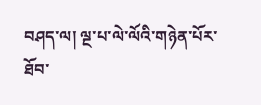བཤད་ལ། ལྔ་པ་ལེ་ལོའི་གཉེན་པོར་ཐོབ་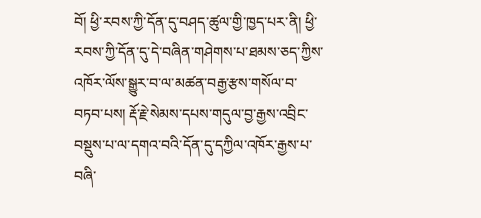བོ། ཕྱི་རབས་ཀྱི་དོན་དུ་བཤད་ཚུལ་གྱི་ཁྱད་པར་ནི། ཕྱི་རབས་ཀྱི་དོན་དུ་དེ་བཞིན་གཤེགས་པ་ཐམས་ཅད་ཀྱིས་འཁོར་ལོས་སྒྱུར་བ་ལ་མཚན་བརྒྱ་རྩས་གསོལ་བ་བཏབ་པས། རྡོ་རྗེ་སེམས་དཔས་གདུལ་བྱ་རྒྱས་འབྲིང་བསྡུས་པ་ལ་དགའ་བའི་དོན་དུ་དཀྱིལ་འཁོར་རྒྱས་པ་བཞི་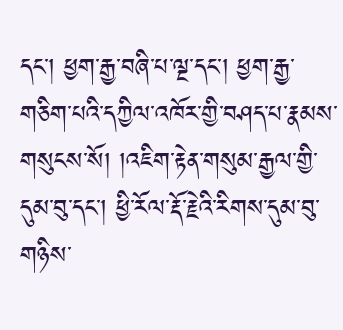དང་། ཕྱག་རྒྱ་བཞི་པ་ལྔ་དང་། ཕྱག་རྒྱ་གཅིག་པའི་དཀྱིལ་འཁོར་གྱི་བཤད་པ་རྣམས་གསུངས་སོ། །འཇིག་རྟེན་གསུམ་རྒྱལ་གྱི་དུམ་བུ་དང་། ཕྱི་རོལ་རྡོ་རྗེའི་རིགས་དུམ་བུ་གཉིས་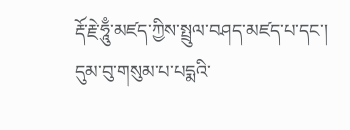རྡོ་རྗེ་ཧཱུྃ་མཛད་ཀྱིས་སྤྲུལ་བཤད་མཛད་པ་དང་། དུམ་བུ་གསུམ་པ་པདྨའི་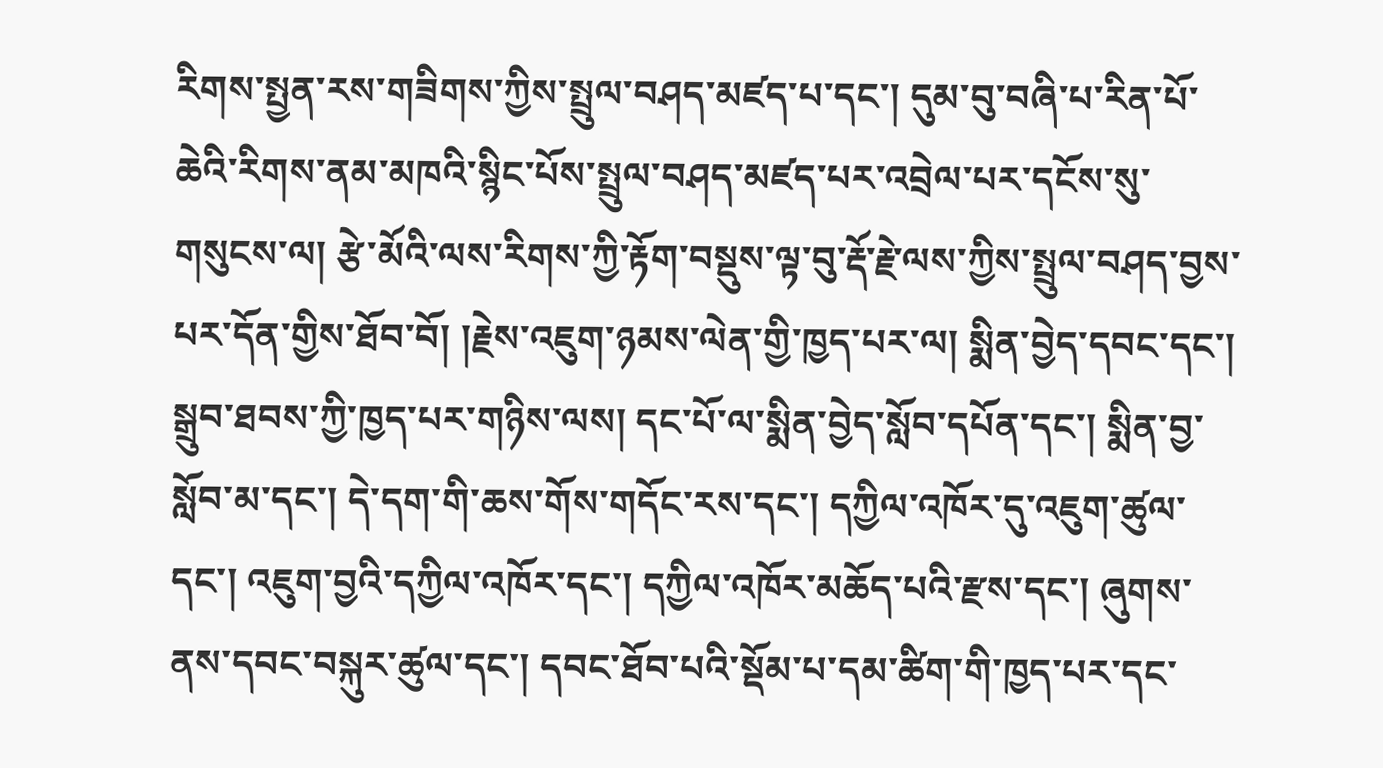རིགས་སྤྱན་རས་གཟིགས་ཀྱིས་སྤྲུལ་བཤད་མཛད་པ་དང་། དུམ་བུ་བཞི་པ་རིན་པོ་ཆེའི་རིགས་ནམ་མཁའི་སྙིང་པོས་སྤྲུལ་བཤད་མཛད་པར་འབྲེལ་པར་དངོས་སུ་གསུངས་ལ། རྩེ་མོའི་ལས་རིགས་ཀྱི་རྟོག་བསྡུས་ལྟ་བུ་རྡོ་རྗེ་ལས་ཀྱིས་སྤྲུལ་བཤད་བྱས་པར་དོན་གྱིས་ཐོབ་བོ། །རྗེས་འཇུག་ཉམས་ལེན་གྱི་ཁྱད་པར་ལ། སྨིན་བྱེད་དབང་དང་། སྒྲུབ་ཐབས་ཀྱི་ཁྱད་པར་གཉིས་ལས། དང་པོ་ལ་སྨིན་བྱེད་སློབ་དཔོན་དང་། སྨིན་བྱ་སློབ་མ་དང་། དེ་དག་གི་ཆས་གོས་གདོང་རས་དང་། དཀྱིལ་འཁོར་དུ་འཇུག་ཚུལ་དང་། འཇུག་བྱའི་དཀྱིལ་འཁོར་དང་། དཀྱིལ་འཁོར་མཆོད་པའི་རྫས་དང་། ཞུགས་ནས་དབང་བསྐུར་ཚུལ་དང་། དབང་ཐོབ་པའི་སྡོམ་པ་དམ་ཚིག་གི་ཁྱད་པར་དང་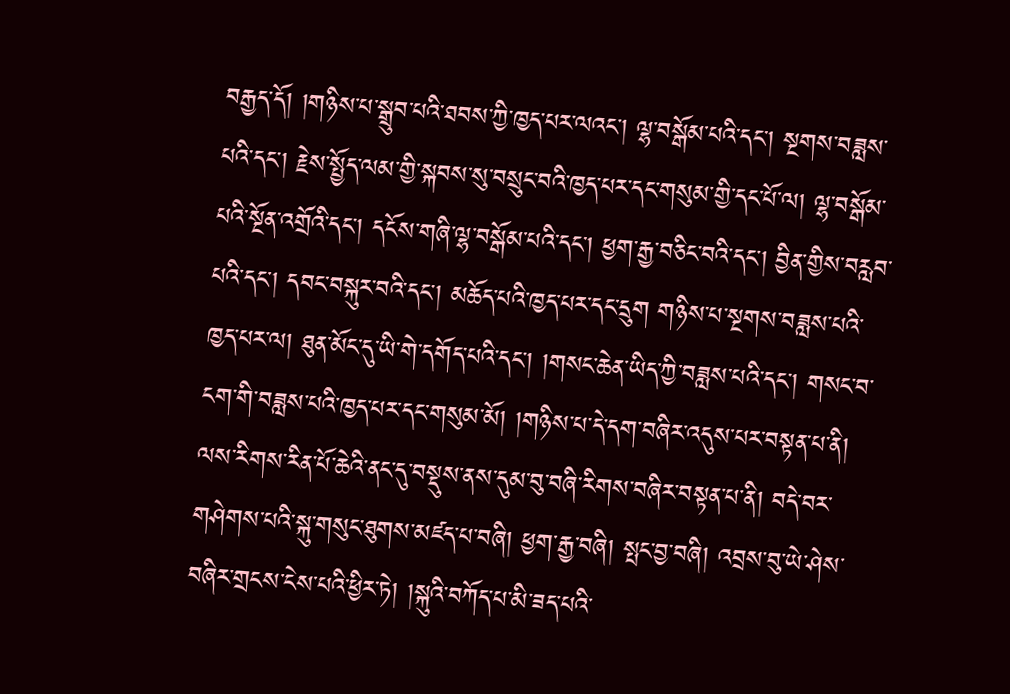བརྒྱད་དོ། །གཉིས་པ་སྒྲུབ་པའི་ཐབས་ཀྱི་ཁྱད་པར་ལའང་། ལྷ་བསྒོམ་པའི་དང་། སྔགས་བཟླས་པའི་དང་། རྗེས་སྤྱོད་ལམ་གྱི་སྐབས་སུ་བསྲུང་བའི་ཁྱད་པར་དང་གསུམ་གྱི་དང་པོ་ལ། ལྷ་བསྒོམ་པའི་སྔོན་འགྲོའི་དང་། དངོས་གཞི་ལྷ་བསྒོམ་པའི་དང་། ཕྱག་རྒྱ་བཅིང་བའི་དང་། བྱིན་གྱིས་བརླབ་པའི་དང་། དབང་བསྐུར་བའི་དང་། མཆོད་པའི་ཁྱད་པར་དང་དྲུག གཉིས་པ་སྔགས་བཟླས་པའི་ཁྱད་པར་ལ། ཐུན་མོང་དུ་ཡི་གེ་དགོད་པའི་དང་། །གསང་ཆེན་ཡིད་ཀྱི་བཟླས་པའི་དང་། གསང་བ་ངག་གི་བཟླས་པའི་ཁྱད་པར་དང་གསུམ་མོ། །གཉིས་པ་དེ་དག་བཞིར་འདུས་པར་བསྟན་པ་ནི། ལས་རིགས་རིན་པོ་ཆེའི་ནང་དུ་བསྡུས་ནས་དུམ་བུ་བཞི་རིགས་བཞིར་བསྟན་པ་ནི། བདེ་བར་གཤེགས་པའི་སྐུ་གསུང་ཐུགས་མཛད་པ་བཞི། ཕྱག་རྒྱ་བཞི། སྤང་བྱ་བཞི། འབྲས་བུ་ཡེ་ཤེས་བཞིར་གྲངས་ངེས་པའི་ཕྱིར་ཏེ། །སྐུའི་བཀོད་པ་མི་ཟད་པའི་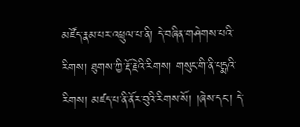མཛོད་རྣམ་པར་འཕྲུལ་པ་ནི། དེ་བཞིན་གཤེགས་པའི་རིགས། ཐུགས་ཀྱི་རྡོ་རྗེའི་རིགས། གསུང་གི་ནི་པདྨའི་རིགས། མཛད་པ་ནི་ནོར་བུའི་རིགས་སོ། །ཞེས་དང་། དེ་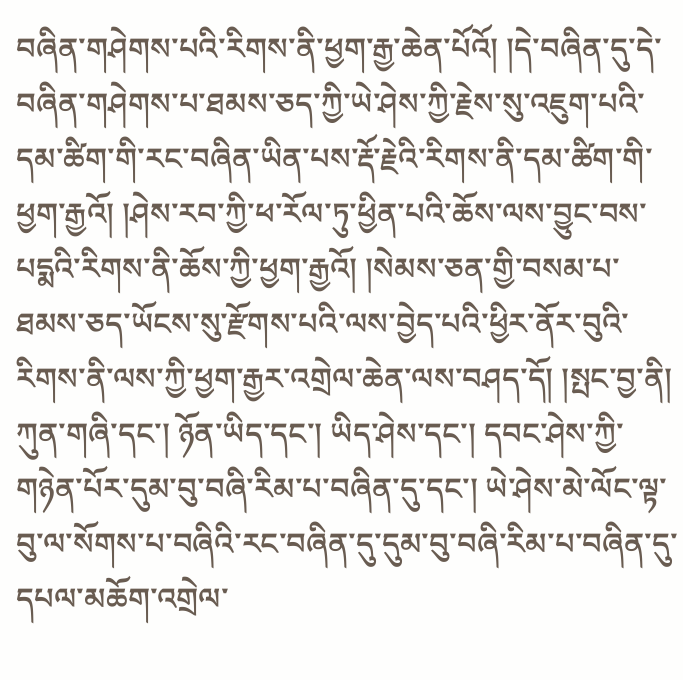བཞིན་གཤེགས་པའི་རིགས་ནི་ཕྱག་རྒྱ་ཆེན་པོའོ། །དེ་བཞིན་དུ་དེ་བཞིན་གཤེགས་པ་ཐམས་ཅད་ཀྱི་ཡེ་ཤེས་ཀྱི་རྗེས་སུ་འཇུག་པའི་དམ་ཚིག་གི་རང་བཞིན་ཡིན་པས་རྡོ་རྗེའི་རིགས་ནི་དམ་ཚིག་གི་ཕྱག་རྒྱའོ། །ཤེས་རབ་ཀྱི་ཕ་རོལ་ཏུ་ཕྱིན་པའི་ཆོས་ལས་བྱུང་བས་པདྨའི་རིགས་ནི་ཆོས་ཀྱི་ཕྱག་རྒྱའོ། །སེམས་ཅན་གྱི་བསམ་པ་ཐམས་ཅད་ཡོངས་སུ་རྫོགས་པའི་ལས་བྱེད་པའི་ཕྱིར་ནོར་བུའི་རིགས་ནི་ལས་ཀྱི་ཕྱག་རྒྱར་འགྲེལ་ཆེན་ལས་བཤད་དོ། །སྤང་བྱ་ནི། ཀུན་གཞི་དང་། ཉོན་ཡིད་དང་། ཡིད་ཤེས་དང་། དབང་ཤེས་ཀྱི་གཉེན་པོར་དུམ་བུ་བཞི་རིམ་པ་བཞིན་དུ་དང་། ཡེ་ཤེས་མེ་ལོང་ལྟ་བུ་ལ་སོགས་པ་བཞིའི་རང་བཞིན་དུ་དུམ་བུ་བཞི་རིམ་པ་བཞིན་དུ་དཔལ་མཆོག་འགྲེལ་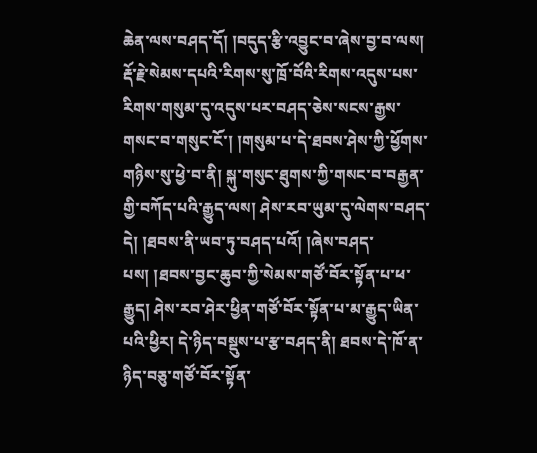ཆེན་ལས་བཤད་དོ། །བདུད་རྩི་འབྱུང་བ་ཞེས་བྱ་བ་ལས། རྡོ་རྗེ་སེམས་དཔའི་རིགས་སུ་ཁྲོ་བོའི་རིགས་འདུས་པས་རིགས་གསུམ་དུ་འདུས་པར་བཤད་ཅེས་སངས་རྒྱས་གསང་བ་གསུང་ངོ་། །གསུམ་པ་དེ་ཐབས་ཤེས་ཀྱི་ཕྱོགས་གཉིས་སུ་ཕྱེ་བ་ནི། སྐུ་གསུང་ཐུགས་ཀྱི་གསང་བ་བརྒྱན་གྱི་བཀོད་པའི་རྒྱུད་ལས། ཤེས་རབ་ཡུམ་དུ་ལེགས་བཤད་དེ། །ཐབས་ནི་ཡབ་ཏུ་བཤད་པའོ། །ཞེས་བཤད་པས། །ཐབས་བྱང་ཆུབ་ཀྱི་སེམས་གཙོ་བོར་སྟོན་པ་ཕ་རྒྱུད། ཤེས་རབ་ཤེར་ཕྱིན་གཙོ་བོར་སྟོན་པ་མ་རྒྱུད་ཡིན་པའི་ཕྱིར། དེ་ཉིད་བསྡུས་པ་རྩ་བཤད་ནི། ཐབས་དེ་ཁོ་ན་ཉིད་བཅུ་གཙོ་བོར་སྟོན་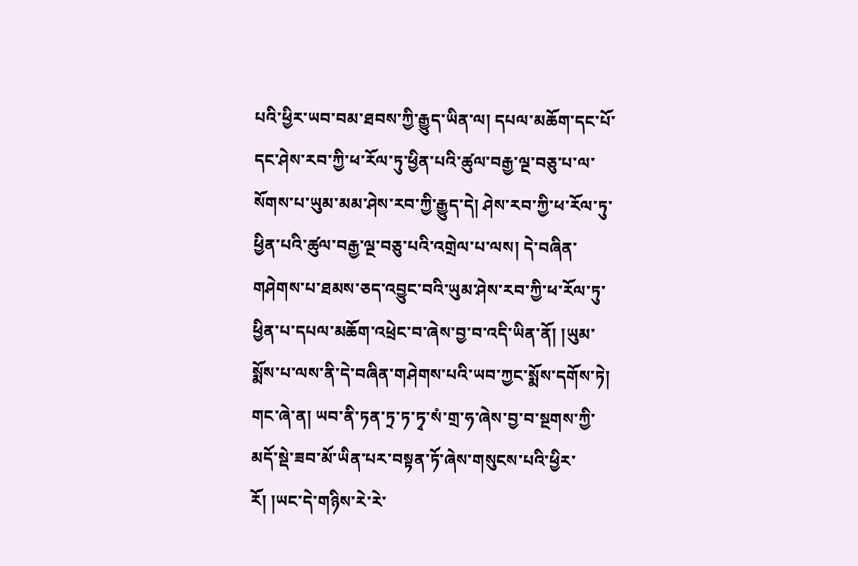པའི་ཕྱིར་ཡབ་བམ་ཐབས་ཀྱི་རྒྱུད་ཡིན་ལ། དཔལ་མཆོག་དང་པོ་དང་ཤེས་རབ་ཀྱི་ཕ་རོལ་ཏུ་ཕྱིན་པའི་ཚུལ་བརྒྱ་ལྔ་བཅུ་པ་ལ་སོགས་པ་ཡུམ་མམ་ཤེས་རབ་ཀྱི་རྒྱུད་དེ། ཤེས་རབ་ཀྱི་ཕ་རོལ་ཏུ་ཕྱིན་པའི་ཚུལ་བརྒྱ་ལྔ་བཅུ་པའི་འགྲེལ་པ་ལས། དེ་བཞིན་གཤེགས་པ་ཐམས་ཅད་འབྱུང་བའི་ཡུམ་ཤེས་རབ་ཀྱི་ཕ་རོལ་ཏུ་ཕྱིན་པ་དཔལ་མཆོག་འཕྲེང་བ་ཞེས་བྱ་བ་འདི་ཡིན་ནོ། །ཡུམ་སྨོས་པ་ལས་ནི་དེ་བཞིན་གཤེགས་པའི་ཡབ་ཀྱང་སྨོས་དགོས་ཏེ། གང་ཞེ་ན། ཡབ་ནི་ཏན་ཏྲ་ཏ་ཏྭ་སཾ་གྲ་ཧ་ཞེས་བྱ་བ་སྔགས་ཀྱི་མདོ་སྡེ་ཟབ་མོ་ཡིན་པར་བསྟན་ཏོ་ཞེས་གསུངས་པའི་ཕྱིར་རོ། །ཡང་དེ་གཉིས་རེ་རེ་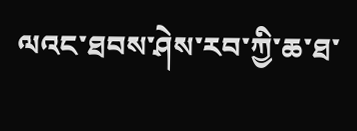ལའང་ཐབས་ཤེས་རབ་ཀྱི་ཆ་ཐ་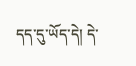དད་དུ་ཡོད་དེ། དེ་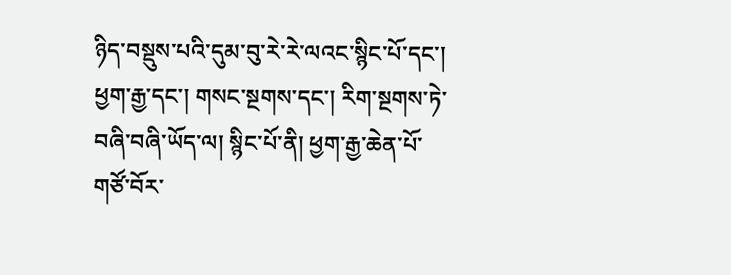ཉིད་བསྡུས་པའི་དུམ་བུ་རེ་རེ་ལའང་སྙིང་པོ་དང་། ཕྱག་རྒྱ་དང་། གསང་སྔགས་དང་། རིག་སྔགས་ཏེ་བཞི་བཞི་ཡོད་ལ། སྙིང་པོ་ནི། ཕྱག་རྒྱ་ཆེན་པོ་གཙོ་བོར་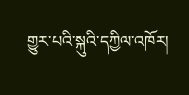གྱུར་པའི་སྐུའི་དཀྱིལ་འཁོར།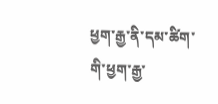ཕྱག་རྒྱ་ནི་དམ་ཚིག་གི་ཕྱག་རྒྱ་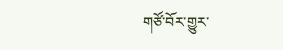གཙོ་བོར་གྱུར་